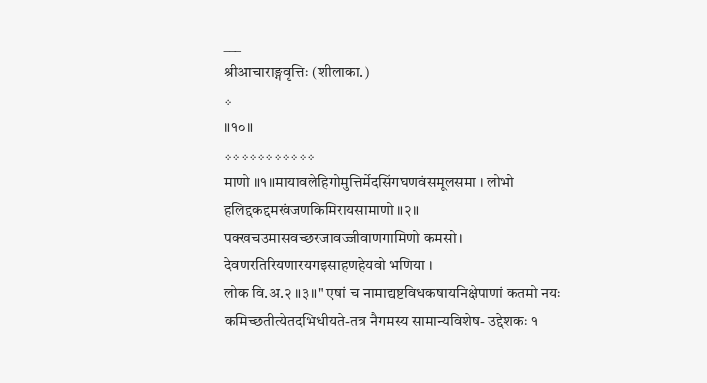___
श्रीआचाराङ्गवृत्तिः (शीलाका.)
܀
॥१०॥
܀܀܀܀܀܀܀܀܀܀܀
माणो ॥१॥मायावलेहिगोमुत्तिर्मेदसिंगघणवंसमूलसमा । लोभो हलिद्दकद्दमखंजणकिमिरायसामाणो ॥२॥ पक्खचउमासवच्छरजावज्जीवाणगामिणो कमसो। देवणरतिरियणारयगइसाहणहेयवो भणिया ।
लोक वि.अ.२ ॥३॥" एषां च नामाद्यष्टविधकषायनिक्षेपाणां कतमो नयः कमिच्छतीत्येतदभिधीयते-तत्र नैगमस्य सामान्यविशेष- उद्देशकः १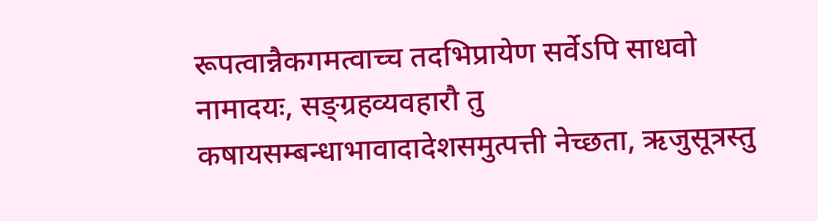रूपत्वान्नैकगमत्वाच्च तदभिप्रायेण सर्वेऽपि साधवो नामादयः, सङ्ग्रहव्यवहारौ तु कषायसम्बन्धाभावादादेशसमुत्पत्ती नेच्छता, ऋजुसूत्रस्तु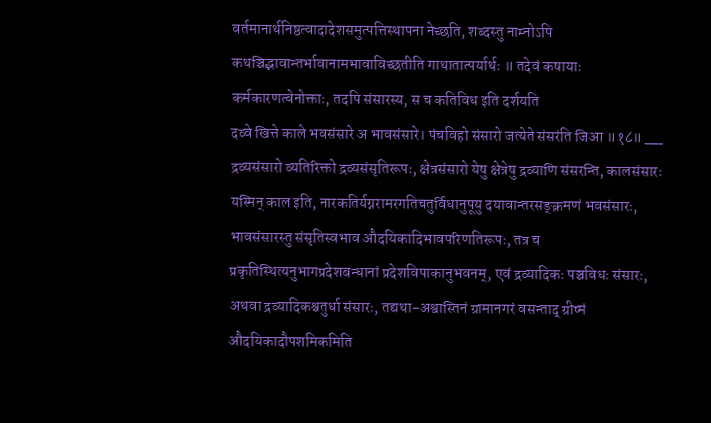वर्तमानार्थनिष्ठत्वादादेशसमुत्पत्तिस्थापना नेच्छति, शब्दस्तु नाम्नोऽपि कथञ्चिद्भावान्तर्भावानामभावाविच्छतीति गाथातात्पर्यार्थः ॥ तदेवं कषायाः कर्मकारणत्वेनोक्ताः, तदपि संसारस्य, स च कतिविध इति दर्शयति
दव्वे खित्ते काले भवसंसारे अ भावसंसारे। पंचविहो संसारो जत्येते संसरंति जिआ ॥१८॥ __ द्रव्यसंसारो व्यतिरिक्तो द्रव्यसंसृतिरूपः, क्षेत्रसंसारो येषु क्षेत्रेषु द्रव्याणि संसरन्ति, कालसंसारः यस्मिन् काल इति, नारकतिर्यग्नरामरगतिचतुर्विधानुपूयु दयावान्तरसङ्क्रमणं भवसंसारः, भावसंसारस्तु संसृतिस्वभाव औदयिकादिभावपरिणतिरूपः, तत्र च प्रकृतिस्थित्यनुभागप्रदेशबन्धानां प्रदेशविपाकानुभवनम्, एवं द्रव्यादिकः पञ्चविधः संसारः, अथवा द्रव्यादिकश्चतुर्धा संसारः, तद्यथा-अश्वास्तिनं ग्रामानगरं वसन्ताद् ग्रीष्मं औदयिकादौपशमिकमिति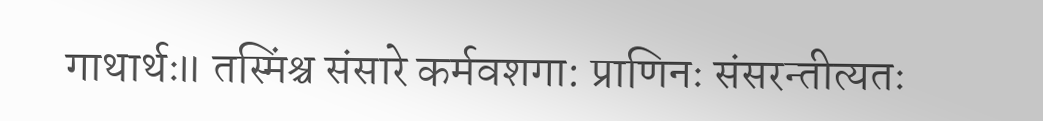गाथार्थः॥ तस्मिंश्च संसारे कर्मवशगा: प्राणिनः संसरन्तीत्यतः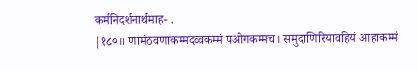कर्मनिदर्शनार्थमाह- .
|१८०॥ णामंठवणाकम्मदव्वकम्मं पओगकम्मच। समुदाणिरियावहियं आहाकम्मं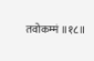तवोकम्मं ॥१८॥